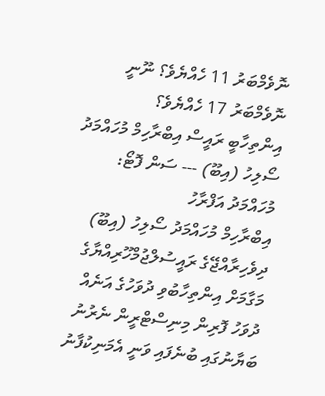ނޮވެމްބަރު 11 ހެއްޔެވެ؟ ނޫނީ ނޮވެމްބަރު 17 ހެއްޔެވެ؟
އިންތިހާބީ ރައީސް އިބްރާހިމް މުހައްމަދު ސޯލިހު (އިބޫ) --- ސަން ފޮޓޯ: މުހައްމަދު އަފްރާހު
އިބްރާހިމް މުހައްމަދު ސޯލިހު (އިބޫ) ދިވެހިރާއްޖޭގެ ރައީސުލްޖުމްހޫރިއްޔާގެ މަގާމަށް އިންތިހާބުވި ދުވަހުގެ އަނެއް ދުވަހު ފޮރިން މިނިސްޓްރީން ނެރުނު ބަޔާނުގައި ބުނެފައި ވަނީ އެމަނިކުފާނު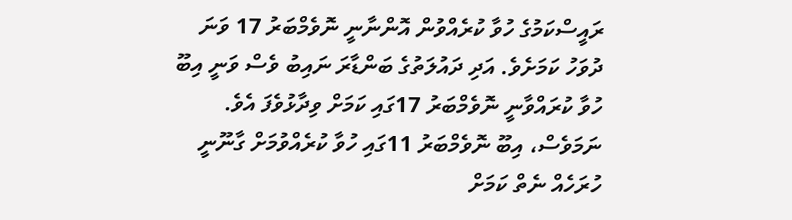ރައީސްކަމުގެ ހުވާ ކުރެއްވުން އޮންނާނީ ނޮވެމްބަރު 17 ވަނަ ދުވަހު ކަމަށެވެ. އަދި ދައުލަތުގެ ބަންޑާރަ ނައިބު ވެސް ވަނީ އިބޫ ހުވާ ކުރައްވާނީ ނޮވެމްބަރު 17ގައި ކަމަށް ވިދާޅުވެފަ އެވެ.
ނަމަވެސް، އިބޫ ނޮވެމްބަރު 11ގައި ހުވާ ކުރެއްވުމަށް ގާނޫނީ ހުރަހެއް ނެތް ކަމަށް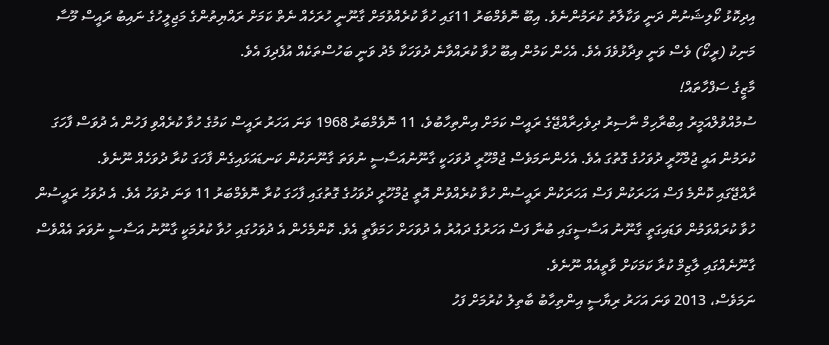އިދިކޮޅު ކޯލިޝަނުން ދަނީ ވަކާލާތު ކުރަމުންނެވެ. އިބޫ ނޮވެމްބަރު 11ގައި ހުވާ ކުރެއްވުމަށް ގާނޫނީ ހުރަހެއް ނެތް ކަމަށް ރައްޔިތުންގެ މަޖިލީހުގެ ނައިބު ރައީސް މޫސާ މަނިކު (ރީކޯ) ވެސް ވަނީ ވިދާޅުވެފަ އެވެ. އެހެން ކަމުން އިބޫ ހުވާ ކުރައްވާނެ ދުވަހަކާ މެދު ވަނީ ބަހުސްތަކެއް އުފެދިފަ އެވެ.
މާޒީގެ ސަފްހާތައް!
ސުމުއްވުލްއަމީރު އިބްރާހިމް ނާސިރު ދިވެހިރާއްޖޭގެ ރައީސް ކަމަށް އިންތިހާބުވެ، 11 ނޮވެމްބަރު 1968 ވަނަ އަހަރު ރައީސް ކަމުގެ ހުވާ ކުރެއްވި ފަހުން އެ ދުވަސް ފާހަގަ ކުރަމުން އައީ ޖުމްހޫރީ ދުވަހުގެ ގޮތުގަ އެވެ. އެހެންނަމަވެސް ޖުމްހޫރީ ދުވަހަކީ ގާނޫނުއަސާސީ ނުވަތަ ގާނޫނަކުން ކަނޑައަޅައިގެން ފާހަގަ ކުރާ ދުވަހެއް ނޫނެވެ.
ރާއްޖޭގައި ކޮންމެ ފަސް އަހަރަކުން ފަސް އަހަރަކުން ރައީސުން ހުވާ ކުރެއްވުން އޮތީ ޖުމްހޫރީ ދުވަހުގެ ގޮތުގައި ފާހަގަ ކުރާ ނޮވެމްބަރު 11 ވަނަ ދުވަހު އެވެ. އެ ދުވަހު ރައީސުން ހުވާ ކުރައްވަމުން ވަޑައިގަތީ ގާނޫނު އަސާސީގައި ބުނާ ފަސް އަހަރުގެ ދައުރު އެ ދުވަހަށް ހަމަވާތީ އެވެ. ކޮންމެހެން އެ ދުވަހުގައި ހުވާ ކުރުމަކީ ގާނޫނު އަސާސީ ނުވަތަ އެއްވެސް ގާނޫނެއްގައި ލާޒިމް ކުރާ ކަމަކަށް ވާތީއެއް ނޫނެވެ.
ނަމަވެސް، 2013 ވަނަ އަހަރު ރިޔާސީ އިންތިހާބު ބާތިލު ކުރުމަށް ފަހު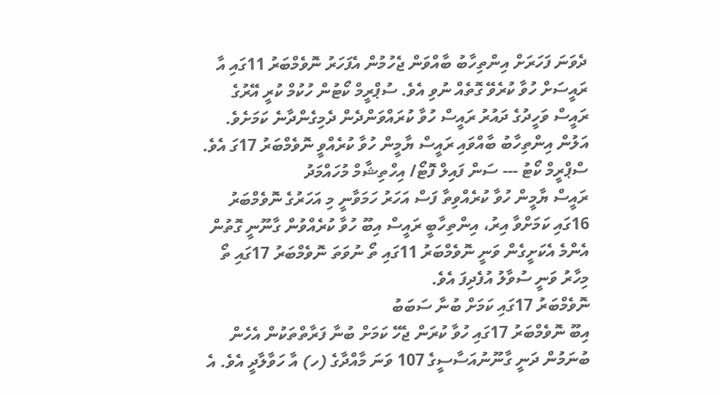ދެވަނަ ފަހަރަށް އިންތިހާބު ބާއްވަން ޖެހުމުން އެފަހަރު ނޮވެމްބަރު 11ގައި އާ ރައީސަށް ހުވާ ކުރެވޭ ގޮތެއް ނުވި އެވެ. ސުޕްރީމް ކޯޓުން ހުކުމް ކުރީ އޭރުގެ ރައީސް ވަހީދުގެ ދައުރު ރައީސް ހުވާ ކުރައްވަންދެން ދެމިގެންދާނެ ކަމަށެވެ. އަލުން އިންތިހާބު ބާއްވައި ރައީސް ޔާމީން ހުވާ ކުރެއްވީ ނޮވެމްބަރު 17ގަ އެވެ.
ސްޕްރީމް ކޯޓު --- ސަން ފައިލް ފޮޓޯ/ އިހްތިޝާމް މުހައްމަދު
ރައީސް ޔާމީން ހުވާ ކުރެއްވިތާ ފަސް އަހަރު ހަމަވާނީ މި އަހަރުގެ ނޮވެމްބަރު 16ގައި ކަމަށްވާ އިރު، އިންތިހާބީ ރައީސް އިބޫ ހުވާ ކުރެއްވުން ގާނޫނީ ގޮތުން އެންމެ އެކަށީގެން ވަނީ ނޮވެމްބަރު 11ގައި ތޯ ނުވަތަ ނޮވެމްބަރު 17ގައި ތޯ މިހާރު ވަނީ ސުވާލު އުފެދިފަ އެވެ.
ނޮވެމްބަރު 17ގައި ކަމަށް ބުނާ ސަބަބު
އިބޫ ނޮވެމްބަރު 17ގައި ހުވާ ކުރަން ޖެހޭ ކަމަށް ބުނާ ފަރާތްތަކުން އެހެން ބުނަމުން ދަނީ ގާނޫނުއަސާސީގެ 107 ވަނަ މާއްދާގެ (ހ) އާ ހަވާލާދީ އެވެ. އެ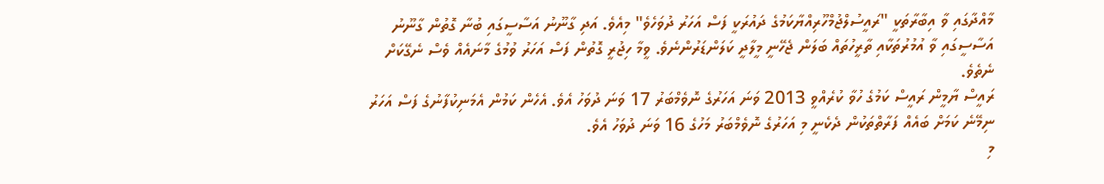މާއްދާގައި ވާ އިބާރާތަކީ "ރައީސުލްޖުމްހޫރިއްޔާކަމުގެ ދައުރަކީ ފަސް އަހަރު ދުވަހެވެ" މިއެވެ. އަދި ގާނޫނު އަސާސީގައި ބުނާ ގޮތުން ގާނޫނު އަސާސީގައި ވާ އުމުރުތަކާއި ތާރީހުތައް ބަލަން ޖެހޭނީ މީލާދީ ކަލަންޑަރުންނެވެ. ވީމާ ހިޖުރީ ގޮތުން ފަސް އަހަރު ވުމުގެ މާނައެއް ވެސް ނެގޭކަށް ނެތެވެ.
ރައީސް ޔާމީން ރައީސް ކަމުގެ ހުވާ ކުރެއްވީ 2013 ވަނަ އަހަރުގެ ނޮވެމްބަރު 17 ވަނަ ދުވަހު އެވެ. އެހެން ކަމުން އެމަނިކުފާނުގެ ފަސް އަހަރު ނިމޭނެ ކަމަށް ބައެއް ފަރާތްތަކުން ދެކެނީ މި އަހަރުގެ ނޮވެމްބަރު މަހުގެ 16 ވަނަ ދުވަހު އެވެ.
މި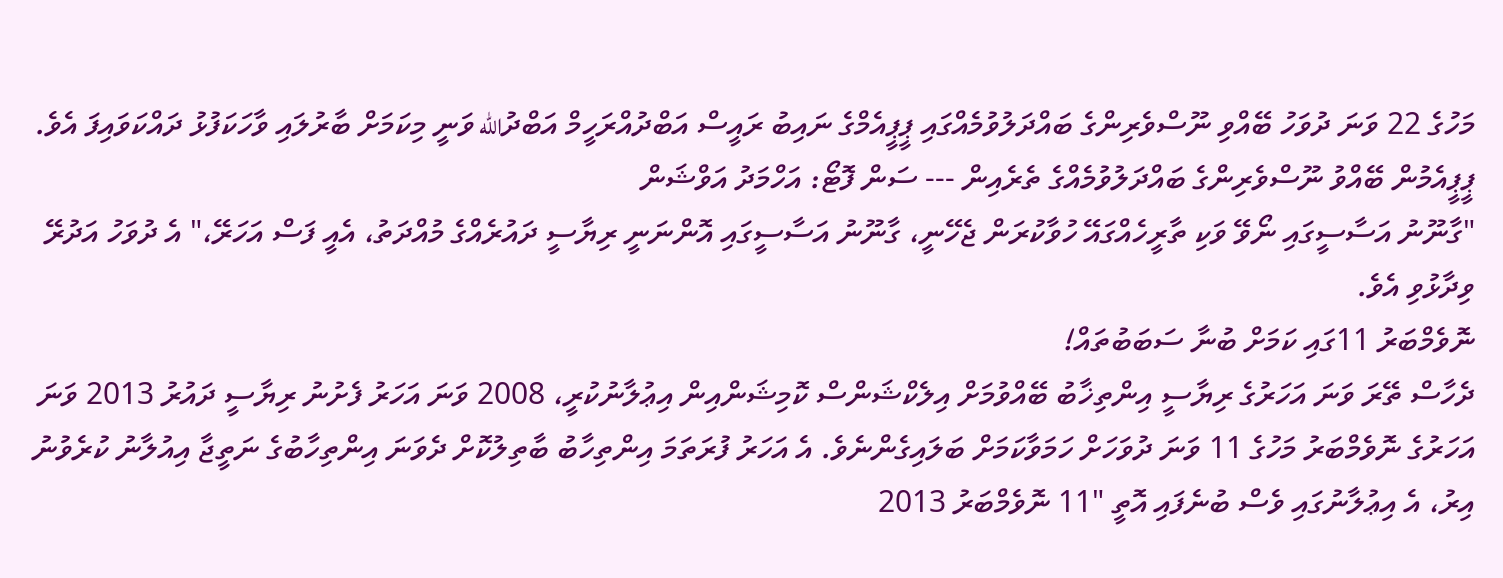މަހުގެ 22 ވަނަ ދުވަހު ބޭއްވި ނޫސްވެރިންގެ ބައްދަލުވުމެއްގައި ޕީޕީއެމްގެ ނައިބު ރައީސް އަބްދުއްރަހީމް އަބްދުالله ވަނީ މިކަމަށް ބާރުލައި ވާހަކަފުޅު ދައްކަވައިފަ އެވެ.
ޕީޕީއެމުން ބޭއްވު ނޫސްވެރިންގެ ބައްދަލުވުމެއްގެ ތެރެއިން --- ސަން ފޮޓޯ: އަހްމަދު އަވްޝަން
"ގާނޫނު އަސާސީގައި ނޯވޭ ވަކި ތާރީހެއްގައޭ ހުވާކުރަން ޖެހޭނީ، ގާނޫނު އަސާސީގައި އޮންނަނީ ރިޔާސީ ދައުރެއްގެ މުއްދަތު، އެއީ ފަސް އަހަރޭ،" އެ ދުވަހު އަދުރޭ ވިދާޅުވި އެވެ.
ނޮވެމްބަރު 11ގައި ކަމަށް ބުނާ ސަބަބުތައް!
ދެހާސް ތޭރަ ވަނަ އަހަރުގެ ރިޔާސީ އިންތިޚާބު ބޭއްވުމަށް އިލެކްޝަންސް ކޮމިޝަންއިން އިޢުލާނުކުރީ، 2008 ވަނަ އަހަރު ފެށުނު ރިޔާސީ ދައުރު 2013 ވަނަ އަހަރުގެ ނޮވެމްބަރު މަހުގެ 11 ވަނަ ދުވަހަށް ހަމަވާކަމަށް ބަލައިގެންނެވެ. އެ އަހަރު ފުރަތަމަ އިންތިހާބު ބާތިލުކޮށް ދެވަނަ އިންތިހާބުގެ ނަތީޖާ އިއުލާނު ކުރެވުނު އިރު، އެ އިޢުލާނުގައި ވެސް ބުނެފައި އޮތީ "11 ނޮވެމްބަރު 2013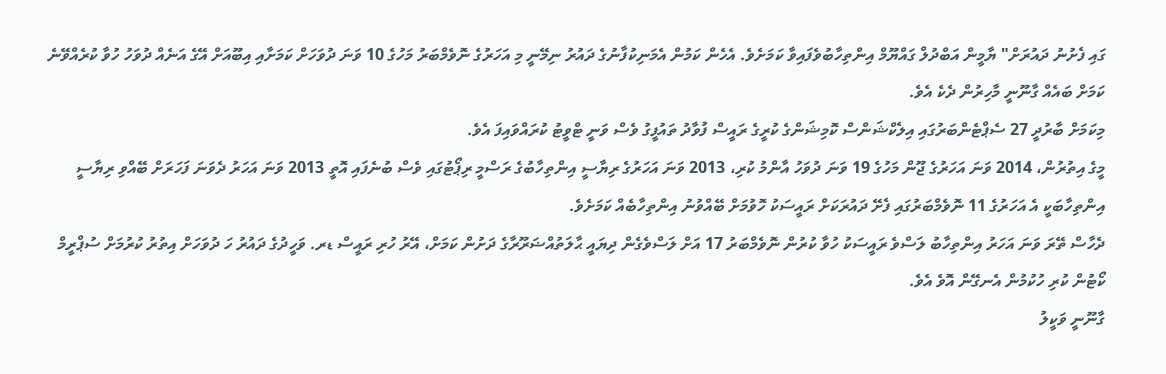ގައި ފެށުނު ދައުރަށް" ޔާމީން އަބްދުލް ގައްޔޫމް އިންތިހާބުވެފައިވާ ކަމަށެވެ. އެހެން ކަމުން އެމަނިކުފާނުގެ ދައުރު ނިމޭނީ މި އަހަރުގެ ނޮވެމްބަރު މަހުގެ 10 ވަނަ ދުވަހަށް ކަމަށާއި އިބޫއަށް އޭގެ އަނެއް ދުވަހު ހުވާ ކުރެއްވޭނެ ކަމަށް ބައެއް ގާނޫނީ މާހިރުން ދެކެ އެވެ.
މިކަމަށް ބާރުދީ 27 ސެޕްޓެންބަރުގައި އިލެކްޝަންސް ކޮމިޝަންގެ ކުރީގެ ރައީސް ފުވާދު ތައުފީގު ވެސް ވަނީ ޓްވީޓު ކުރައްވައިފަ އެވެ.
މީގެ އިތުރުން، 2014 ވަނަ އަހަރުގެ ޖޫން މަހުގެ 19 ވަނަ ދުވަހު އާންމު ކުރި، 2013 ވަނަ އަހަރުގެ ރިޔާސީ އިންތިހާބުގެ ރަސްމީ ރިޕޯޓުގައި ވެސް ބުނެފައި އޮތީ 2013 ވަނަ އަހަރު ދެވަނަ ފަހަރަށް ބޭއްވި ރިޔާސީ އިންތިހާބަކީ އެ އަހަރުގެ 11 ނޮވެމްބަރުގައި ފެށޭ ދައުރަކަށް ރައީސަކު ހޮވުމަށް ބޭއްވުނު އިންތިހާބެއް ކަމަށެވެ.
ދެހާސް ތޭރަ ވަނަ އަހަރު އިންތިހާބު ލަސްވެ ރައީސަކު ހުވާ ކުރުން ނޮވެމްބަރު 17 އަށް ލަސްވެގެން ދިޔައީ ޙާލަތުއްޟަރޫރާގެ ދަށުން ކަމަށް، އޭރު ހުރި ރައީސް ޑރ. ވަހީދުގެ ދައުރު ހަ ދުވަހަށް އިތުރު ކުރުމަށް ސުޕްރީމް ކޯޓުން ކުރި ހުކުމުން އެނގޭން އޮވެ އެވެ.
ގާނޫނީ ވަކީލު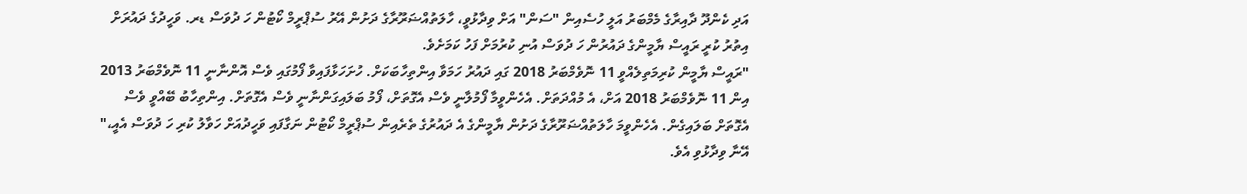އަދި ކެންދޫ ދާއިރާގެ މެމްބަރު އަލީ ހުސެއިން "ސަން" އަށް ވިދާޅުވީ، ހާލަތުއްޟަރޫރާގެ ދަށުން އޭރު ސުޕްރީމް ކޯޓުން ހަ ދުވަސް ޑރ. ވަހީދުގެ ދައުރަށް އިތުރު ކުރީ ރައީސް ޔާމީންގެ ދައުރުން ހަ ދުވަސް އުނި ކުރުމަށް ފަހު ކަމަށެވެ.
"ރައީސް ޔާމީން ކުރިމަތިލެއްވީ 11 ނޮވެމްބަރު 2018 ގައި ދައުރު ހަމަވާ އިންތިހާބަކަށް. ހުށަހަޅާފައިވާ ފޯމުގައި ވެސް އޮންނާނީ 11 ނޮވެމްބަރު 2013 އިން 11 ނޮވެމްބަރު 2018 އަށް، އެ މުއްދަތަށް. އެހެންވީމާ ފޯމުލާނީ ވެސް އެގޮތަށް، ފޯމު ބަލައިގަންނާނީ ވެސް އެގޮތަށް. އިންތިހާބު ބޭއްވީ ވެސް އެގޮތަށް ބަލައިގެން. އެހެންވީމަ ހާލަތުއްޟަރޫރާގެ ދަށުން ޔާމީންގެ އެ ދައުރުގެ ތެރެއިން ސުޕްރީމް ކޯޓުން ނަގާފައި ވަހީދުއަށް ހަވާލު ކުރި ހަ ދުވަސް އެއީ،" އޭނާ ވިދާޅުވި އެވެ.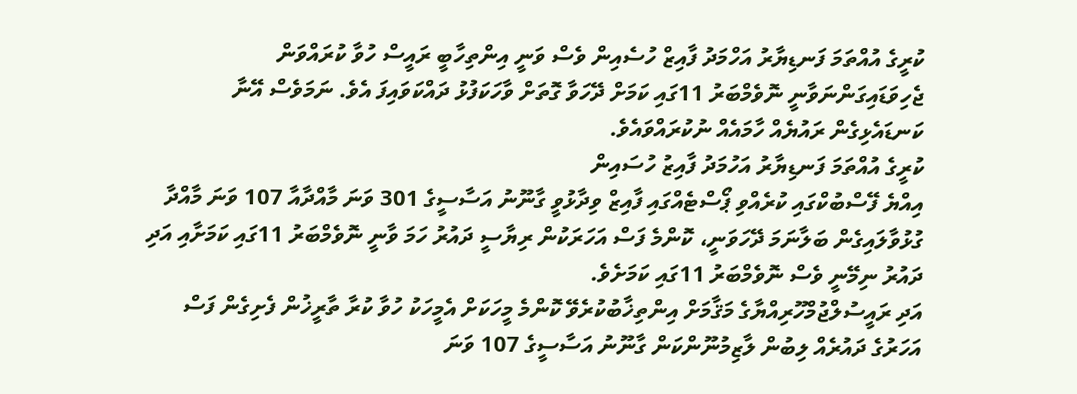ކުރީގެ އުއްތަމަ ފަނޑިޔާރު އަހްމަދު ފާއިޒް ހުސެއިން ވެސް ވަނީ އިންތިހާބީ ރައީސް ހުވާ ކުރައްވަން ޖެހިވަޑައިގަންނަވާނީ ނޮވެމްބަރު 11ގައި ކަމަށް ދޭހަވާ ގޮތަށް ވާހަކަފުޅު ދައްކަވައިފަ އެވެ. ނަމަވެސް އޭނާ ކަނޑައެޅިގެން ރައުޔެއް ހާމައެއް ނުކުރައްވައެވެ.
ކުރީގެ އުއްތަމަ ފަނޑިޔާރު އަހުމަދު ފާއިޒު ހުސައިން
އިއްޔެ ފޭސްބުކްގައި ކުރެއްވި ޕޯސްޓެއްގައި ފާއިޒް ވިދާޅުވީ ގާނޫނު އަސާސީގެ 301 ވަނަ މާއްދާއާ 107 ވަނަ މާއްދާ ގުޅުވާލައިގެން ބަލާނަމަ ދޭހަވަނީ، ކޮންމެ ފަސް އަހަރަކުން ރިޔާސީ ދައުރު ހަމަ ވާނީ ނޮވެމްބަރު 11ގައި ކަމަށާއި އަދި ދައުރު ނިމޭނީ ވެސް ނޮވެމްބަރު 11ގައި ކަމަށެވެ.
އަދި ރައީސުލްޖުމްހޫރިއްޔާގެ މަޤާމަށް އިންތިޚާބުކުރެވޭ ކޮންމެ މީހަކަށް އެމީހަކު ހުވާ ކުރާ ތާރީޚުން ފެށިގެން ފަސް އަހަރުގެ ދައުރެއް ލިބުން ލާޒިމުނޫންކަން ގާނޫނު އަސާސީގެ 107 ވަނަ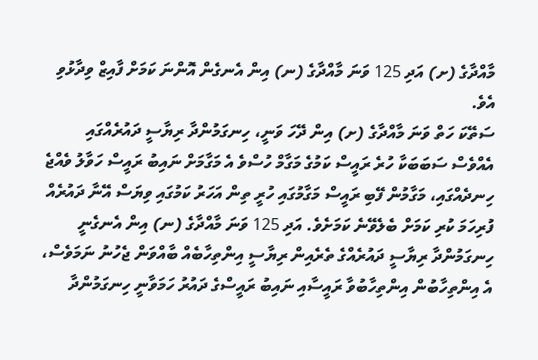މާއްދާގެ (ށ) އަދި 125 ވަނަ މާއްދާގެ (ނ) އިން އެނގެން އޮންނަ ކަމަށް ފާއިޒް ވިދާޅުވި އެވެ.
ސަތޭކަ ހަތް ވަނަ މާއްދާގެ (ށ) އިން ދޭހަ ވަނީ، ހިނގަމުންދާ ރިޔާސީ ދައުރެއްގައި އެއްވެސް ސަބަބަކާ ހުރެ ރައީސް ކަމުގެ މަގާމް ހުސްވެ އެ މަގާމަށް ނައިބު ރައީސް ހަވާލު ވެއްޖެ ހިނދެއްގައި، މަގާމުން ފޭބި ރައީސް މަގާމުގައި ހުރީ ތިން އަހަރު ކަމުގައި ވިޔަސް އޭނާ ދައުރެއް ފުރިހަމަ ކުރި ކަމަށް ބެލެވޭނެ ކަމަށެވެ. އަދި 125 ވަނަ މާއްދާގެ (ނ) އިން އެނގެނީ ހިނގަމުންދާ ރިޔާސީ ދައުރެއްގެ ތެރެއިން ރިޔާސީ އިންތިހާބެއް ބާއްވަން ޖެހުނު ނަމަވެސް، އެ އިންތިހާބުން އިންތިހާބުވާ ރައީސާއި ނައިބު ރައީސްގެ ދައުރު ހަމަވާނީ ހިނގަމުންދާ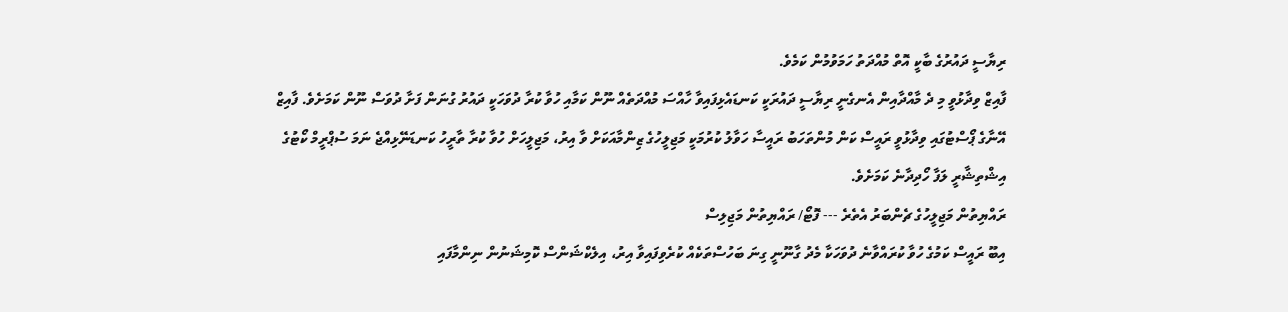ރިޔާސީ ދައުރުގެ ބާކީ އޮތް މުއްދަތު ހަމަވުމުން ކަމެވެ.
ފާއިޒް ވިދާޅުވީ މި ދެ މާއްދާއިން އެނގެނީ ރިޔާސީ ދައުރަކީ ކަނޑައެޅިފައިވާ ހާއްސަ މުއްދަތެއް ނޫން ކަމާއި ހުވާ ކުރާ ދުވަހަކީ ދައުރު ގުނަން ފަށާ ދުވަސް ނޫން ކަމަށެވެ. ފާއިޒް އޭނާގެ ޕޯސްޓުގައި ވިދާޅުވީ ރައީސް ކަން މުންތަހަބު ރައީސާ ހަވާލު ކުރުމަކީ މަޖިލީހުގެ ޒިންމާއަކަށް ވާ އިރު، މަޖިލީހަށް ހުވާ ކުރާ ތާރީހު ކަނޑަނޭޅިއްޖެ ނަމަ ސުޕްރީމް ކޯޓުގެ އިޝްތިޝާރީ ލަފާ ހޯދިދާނެ ކަމަށެވެ.
ރައްޔިތުން މަޖިލީހުގެ ޗެންބަރު އެތެރެ --- ފޮޓޯ/ ރައްޔިތުން މަޖިލިސް
އިބޫ ރައީސް ކަމުގެ ހުވާ ކުރައްވާނެ ދުވަހަކާ މެދު ގާނޫނީ ގިނަ ބަހުސްތަކެއް ކުރެވިފައިވާ އިރު، އިލެކްޝަންސް ކޮމިޝަނުން ނިންމާފައި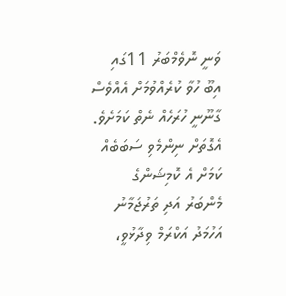ވަނީ ނޮވެމްބަރު 11ގައި އިބޫ ހުވާ ކުރެއްވުމަށް އެއްވެސް ގާނޫނީ ހުރަހެއް ނެތް ކަމަށެވެ. އެގޮތަށް ނިންމެވި ސަބަބެއް ކަމަށް އެ ކޮމިޝަންގެ މެންބަރު އަދި ތަރުޖަމާނު އަހުމަދު އަކްރަމް ވިދާޅުވީ،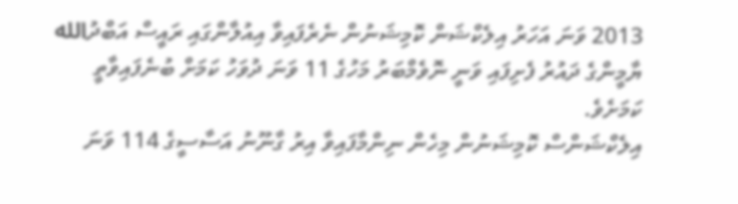2013 ވަނަ އަހަރު އިލެކްޝަން ކޮމިޝަނުން ނެރެފައިވާ އިއުލާންގައި ރައީސް އަބްދުالله ޔާމީންގެ ދައުރު ފެށިފައި ވަނީ ނޮވެމްބަރު މަހުގެ 11 ވަނަ ދުވަހު ކަމަށް ބުނެފައިވާތީ ކަމަށެވެ.
އިލެކްޝަންސް ކޮމިޝަނުން މިހެން ނިންމާފައިވާ އިރު ގާނޫނު އަސާސީގެ 114 ވަނަ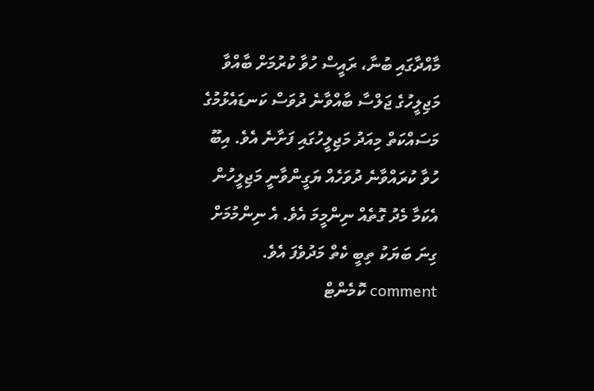މާއްދާގައި ބުނާ، ރައީސް ހުވާ ކުރުމަށް ބާއްވާ މަޖިލީހުގެ ޖަލްސާ ބާއްވާނެ ދުވަސް ކަނޑައެޅުމުގެ މަސައްކަތް މިއަދު މަޖިލީހުގައި ފަށާނެ އެވެ. އިބޫ ހުވާ ކުރައްވާނެ ދުވަހެއް ޔަގީންވާނީ މަޖިލީހުން އެކަމާ މެދު ގޮތެއް ނިންމީމަ އެވެ. އެ ނިންމުމަށް ގިނަ ބަޔަކު ތިބީ ކެތް މަދުވެފަ އެވެ.
comment ކޮމެންޓް